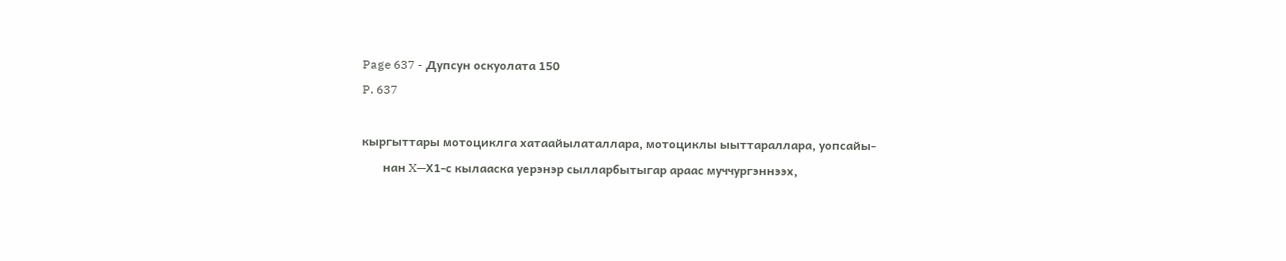Page 637 - Дупсун оскуолата 150
P. 637

кыргыттары мотоциклга хатаайылаталлара, мотоциклы ыыттараллара, уопсайы-
       нан X—Х1-с кылааска уерэнэр сылларбытыгар араас муччургэннээх,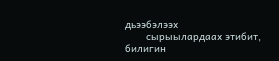дьээбэлээх
       сырыылардаах этибит, билигин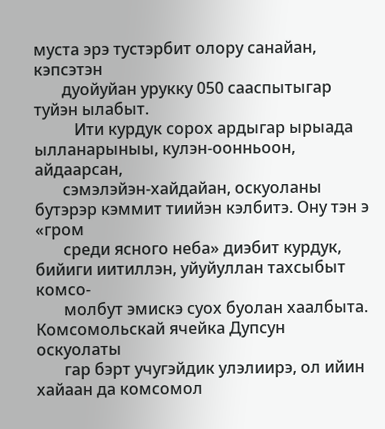муста эрэ тустэрбит олору санайан, кэпсэтэн
       дуойуйан урукку 050 сааспытыгар туйэн ылабыт.
          Ити курдук сорох ардыгар ырыада ылланарыныы, кулэн-оонньоон, айдаарсан,
       сэмэлэйэн-хайдайан, оскуоланы бутэрэр кэммит тиийэн кэлбитэ. Ону тэн э «гром
       среди ясного неба» диэбит курдук, бийиги иитиллэн, уйуйуллан тахсыбыт комсо-
       молбут эмискэ суох буолан хаалбыта. Комсомольскай ячейка Дупсун оскуолаты
       гар бэрт учугэйдик улэлиирэ, ол ийин хайаан да комсомол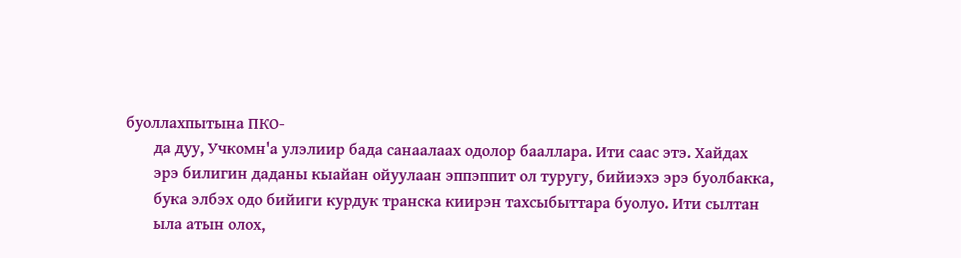буоллахпытына ПКО-
       да дуу, Учкомн'а улэлиир бада санаалаах одолор бааллара. Ити саас этэ. Хайдах
       эрэ билигин даданы кыайан ойуулаан эппэппит ол туругу, бийиэхэ эрэ буолбакка,
       бука элбэх одо бийиги курдук транска киирэн тахсыбыттара буолуо. Ити сылтан
       ыла атын олох,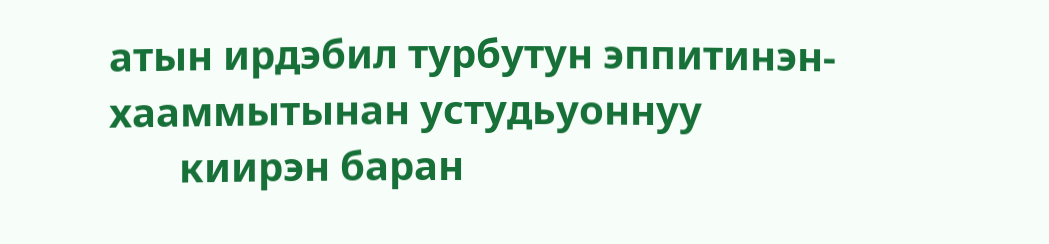атын ирдэбил турбутун эппитинэн-хааммытынан устудьуоннуу
       киирэн баран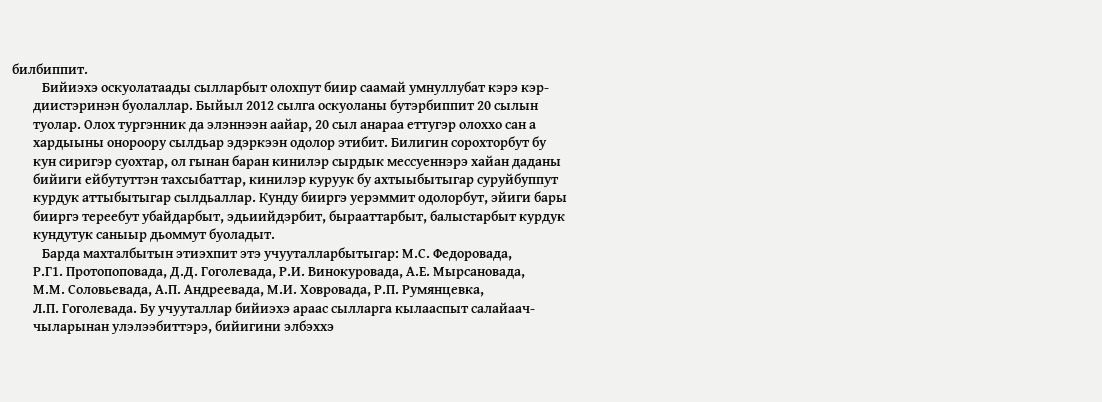билбиппит.
          Бийиэхэ оскуолатаады сылларбыт олохпут биир саамай умнуллубат кэрэ кэр-
       диистэринэн буолаллар. Быйыл 2012 сылга оскуоланы бутэрбиппит 20 сылын
       туолар. Олох тургэнник да элэннээн аайар, 20 сыл анараа еттугэр олоххо сан а
       хардыыны онороору сылдьар эдэркээн одолор этибит. Билигин сорохторбут бу
       кун сиригэр суохтар, ол гынан баран кинилэр сырдык мессуеннэрэ хайан даданы
       бийиги ейбутуттэн тахсыбаттар, кинилэр куруук бу ахтыыбытыгар суруйбуппут
       курдук аттыбытыгар сылдьаллар. Кунду бииргэ уерэммит одолорбут, эйиги бары
       бииргэ тереебут убайдарбыт, эдьиийдэрбит, бырааттарбыт, балыстарбыт курдук
       кундутук саныыр дьоммут буоладыт.
          Барда махталбытын этиэхпит этэ учууталларбытыгар: М.С. Федоровада,
       Р.Г1. Протопоповада, Д.Д. Гоголевада, Р.И. Винокуровада, А.Е. Мырсановада,
       М.М. Соловьевада, А.П. Андреевада, М.И. Ховровада, Р.П. Румянцевка,
       Л.П. Гоголевада. Бу учууталлар бийиэхэ араас сылларга кылааспыт салайаач-
       чыларынан улэлээбиттэрэ, бийигини элбэххэ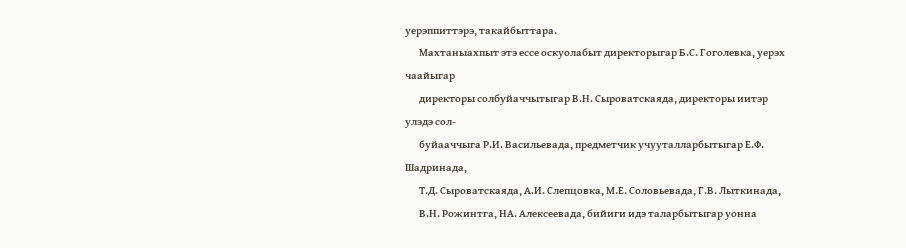уерэппиттэрэ, такайбыттара.
       Махтаныахпыт этэ ессе оскуолабыт директорыгар Б.С. Гоголевка, уерэх чаайыгар
       директоры солбуйаччытыгар В.Н. Сыроватскаяда, директоры иитэр улэдэ сол-
       буйааччыга Р.И. Васильевада, предметчик учууталларбытыгар Е.Ф. Шадринада,
       Т.Д. Сыроватскаяда, А.И. Слепцовка, М.Е. Соловьевада, Г.В. Лыткинада,
       В.Н. Рожинтга, НА. Алексеевада, бийиги идэ таларбытыгар уонна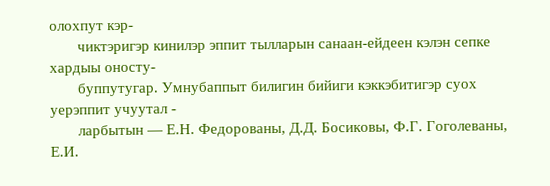олохпут кэр-
       чиктэригэр кинилэр эппит тылларын санаан-ейдеен кэлэн сепке хардыы оносту-
       буппутугар. Умнубаппыт билигин бийиги кэккэбитигэр суох уерэппит учуутал -
       ларбытын — Е.Н. Федорованы, Д.Д. Босиковы, Ф.Г. Гоголеваны, Е.И.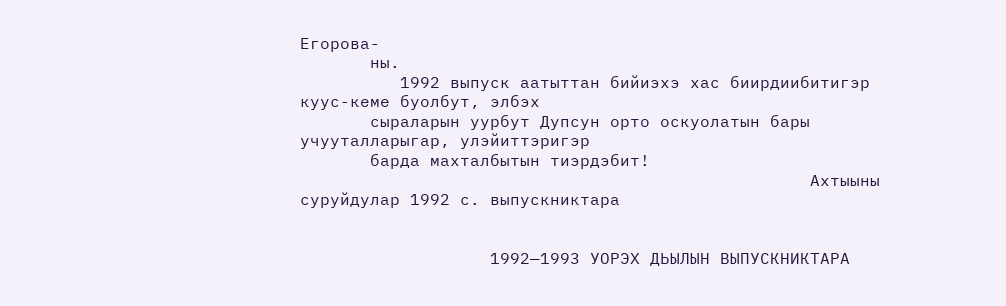Егорова-
       ны.
          1992 выпуск аатыттан бийиэхэ хас биирдиибитигэр куус-кеме буолбут, элбэх
       сыраларын уурбут Дупсун орто оскуолатын бары учууталларыгар, улэйиттэригэр
       барда махталбытын тиэрдэбит!
                                                   Ахтыыны суруйдулар 1992 с. выпускниктара


                   1992—1993 УОРЭХ ДЬЫЛЫН ВЫПУСКНИКТАРА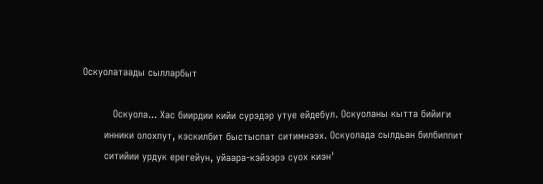Оскуолатаады сылларбыт

          Оскуола... Хас биирдии кийи сурэдэр утуе ейдебул. Оскуоланы кытта бийиги
       инники олохпут, кэскилбит быстыспат ситимнээх. Оскуолада сылдьан билбиппит
       ситийии урдук ерегейун, уйаара-кэйээрэ суох киэн'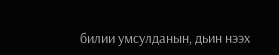билии умсулданын, дьин нээх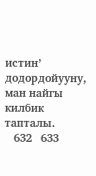истин’ додордойууну, ман найгы килбик тапталы.
   632   633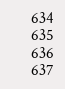634   635   636   637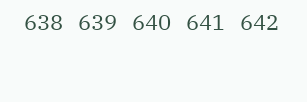638   639   640   641   642